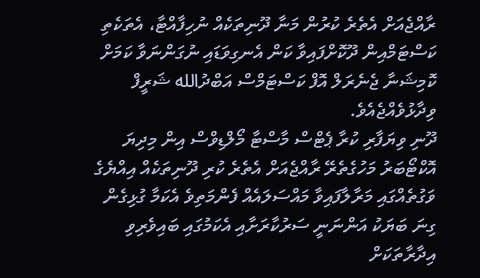ރާއްޖެއަށް އެތެރެ ކުރުން މަނާ ދޫނިތަކެއް ނުހިފާއްޓާ، އެތަކެތި ކަސްޓަމްއިން ދޫކޮށްފައިވާ ކަން އެނގިވަޑައި ނުގަންނަވާ ކަމަށް ކޮމިޝަނާ ޖެނެރަލް އޮފް ކަސްޓަމްސް އަބްދުالله ޝަރީފް ވިދާޅުވެއްޖެއެވެ.
ދޫނި ވިޔަފާރި ކުރާ ޕެޓްސް މާސްޓާ މޯލްޑިވްސް އިން މިދިޔަ އޮކްޓޯބަރު މަހުގެތެރޭ ރާއްޖެއަށް އެތެރެ ކުރި ދޫނިތަކެއް އިއްޔެގެ ވަގުތެއްގައި މަރާލާފައިވާ މައްސަލައެއް ފެންމަތިވެ އެކަމާ ގުޅިގެން ގިނަ ބަޔަކު އަންނަނީ ސަރުކާރަށާއި އެކަމުގައި ބައިވެރިވި އިދާރާތަކަށް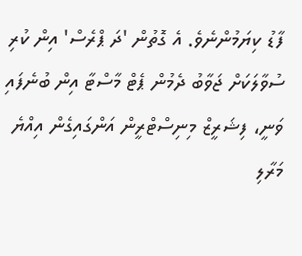ފާޑު ކިޔަމުންނެވެ. އެ ގޮތުން 'ދަ ޕްރެސް' އިން ކުރި ސުވާލަކަށް ޖަވާބު ދެމުން ޕެޓް މާސްޓާ އިން ބުނެފައި ވަނީ، ފިޝަރީޒް މިނިސްޓްރީން އަންގައިގެން އިއްޔެ މަރާލި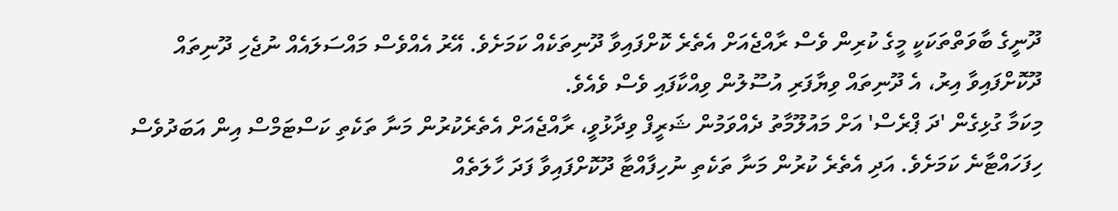ދޫނީގެ ބާވަތްތަކަކީ މީގެ ކުރިން ވެސް ރާއްޖެއަށް އެތެރެ ކޮށްފައިވާ ދޫނިތަކެއް ކަމަށެވެ. އޭރު އެއްވެސް މައްސަލައެއް ނުޖެހި ދޫނިތައް ދޫކޮށްފައިވާ އިރު، އެ ދޫނިތައް ވިޔާފަރި އުސޫލުން ވިއްކާފައި ވެސް ވެއެވެ.
މިކަމާ ގުޅިގެން 'ދަ ޕްރެސް' އަށް މައުލޫމާތު ދެއްވަމުން ޝަރީފް ވިދާޅުވީ، ރާއްޖެއަށް އެތެރެކުރުން މަނާ ތަކެތި ކަސްޓަމްސް އިން އަބަދުވެސް ހިފަހައްޓާނެ ކަމަށެވެ. އަދި އެތެރެ ކުރުން މަނާ ތަކެތި ނުހިފާއްޓާ ދޫކޮށްފައިވާ ފަދަ ހާލަތެއް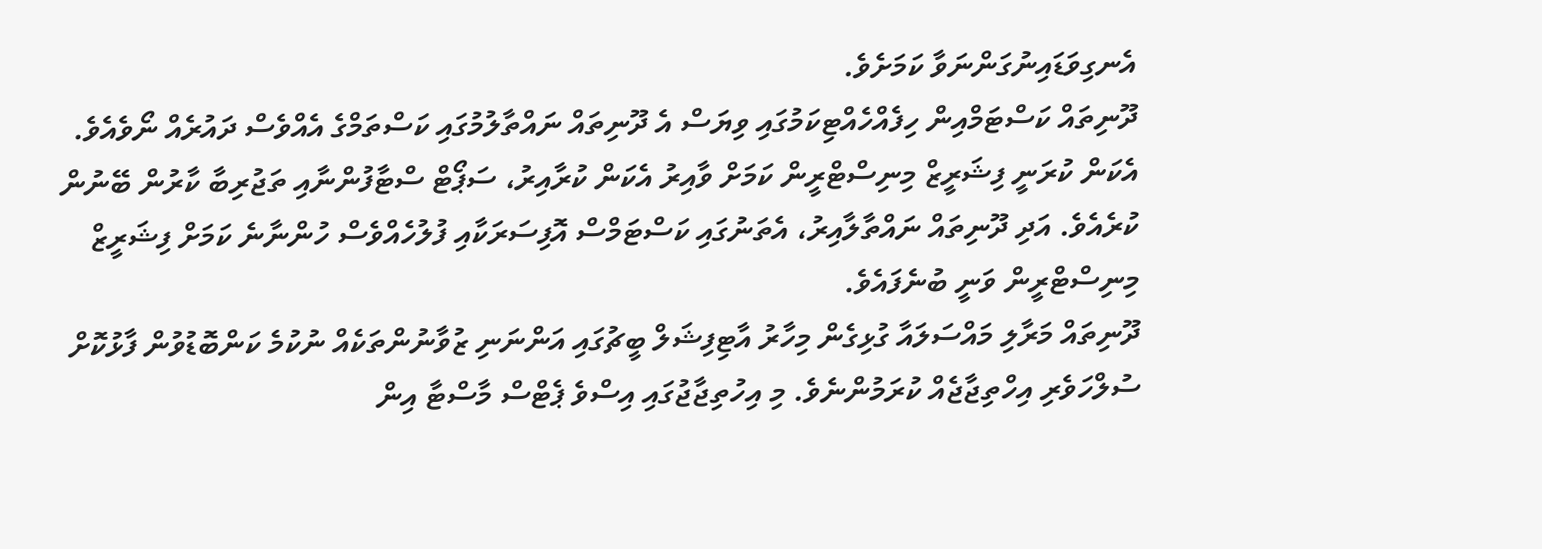އެނގިވަޑައިނުގަންނަވާ ކަމަށެވެ.
ދޫނިތައް ކަސްޓަމްއިން ހިފެއްހެއްޓިކަމުގައި ވިޔަސް އެ ދޫނިތައް ނައްތާލުމުގައި ކަސްތަމްގެ އެއްވެސް ދައުރެއް ނޯވެއެވެ. އެކަން ކުރަނީ ފިޝަރީޒް މިނިސްޓްރީން ކަމަށް ވާއިރު އެކަން ކުރާއިރު، ސަޕޯޓް ސްޓާފުންނާއި ތަޖުރިބާ ކާރުން ބޭނުން ކުރެއެވެ. އަދި ދޫނިތައް ނައްތާލާއިރު، އެތަނުގައި ކަސްޓަމްސް އޮފިސަރަކާއި ފުލުހެއްވެސް ހުންނާނެ ކަމަށް ފިޝަރީޒް މިނިސްޓްރީން ވަނީ ބުނެފައެވެ.
ދޫނިތައް މަރާލި މައްސަލައާ ގުޅިގެން މިހާރު އާޓިފިޝަލް ބީޗުގައި އަންނަނި ޒުވާނުންތަކެއް ނުކުމެ ކަންބޮޑުވުން ފާޅުކޮށް ސުލްހަވެރި އިހްތިޖާޖެއް ކުރަމުންނެވެ. މި އިހުތިޖާޖުގައި އިސްވެ ޕެޓްސް މާސްޓާ އިން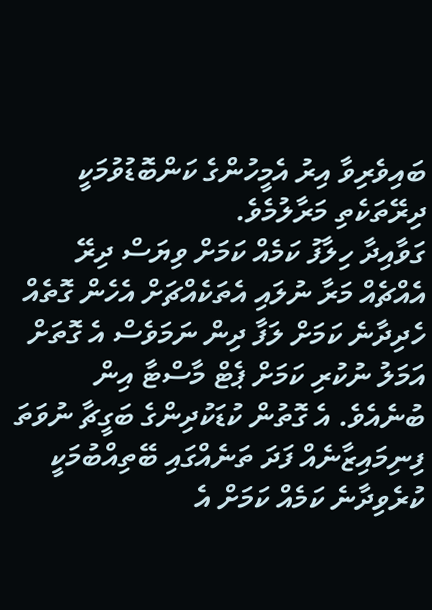ބައިވެރިވާ އިރު އެމީހުންގެ ކަންބޮޑުވުމަކީ ދިރޭތަކެތި މަރާލުމެވެ.
ގަވާއިދާ ހިލާފު ކަމެއް ކަމަށް ވިޔަސް ދިރޭ އެއްޗެއް މަރާ ނުލައި އެތަކެއްޗަށް އެހެން ގޮތެއް ހެދިދާނެ ކަމަށް ލަފާ ދިން ނަމަވެސް އެ ގޮތަށް އަމަލު ނުކުރި ކަމަށް ޕެޓް މާސްޓާ އިން ބުނެއެވެ. އެ ގޮތުން ކުޑަކުދިންގެ ބަގީޗާ ނުވަތަ ފިނިމައިޒާނެއް ފަދަ ތަނެއްގައި ބޭތިއްބުމަކީ ކުރެވިދާނެ ކަމެއް ކަމަށް އެ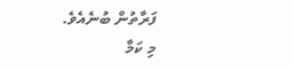ފަރާތުން ބުނެއެވެ.
މި ކަމާ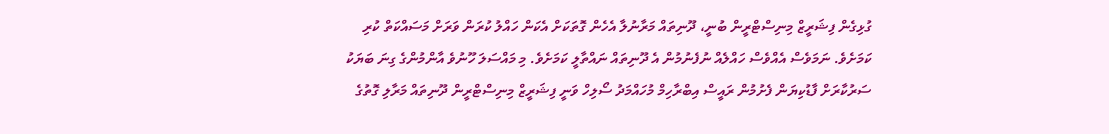ގުޅިގެން ފިޝަރީޒް މިނިސްޓްރީން ބުނީ، ދޫނިތައް މަރާނުލާ އެހެން ގޮތަކަށް އެކަން ހައްލު ކުރަން ވަރަށް މަސައްކަތް ކުރި ކަމަށެވެ. ނަމަވެސް އެއްވެސް ހައްލެއް ނުފެނުމުން އެ ދޫނިތައް ނައްތާލީ ކަމަށެވެ. މި މައްސަލަ ހޫނުވެ އާންމުންގެ ގިނަ ބަޔަކު ސަރުކާރަށް ފާޑުކިޔަން ފެށުމުން ރައީސް އިބްރާހިމް މުހައްމަދު ސޯލިހް ވަނީ ފިޝަރީޒް މިނިސްޓްރީން ދޫނިތައް މަރާލި ގޮތުގެ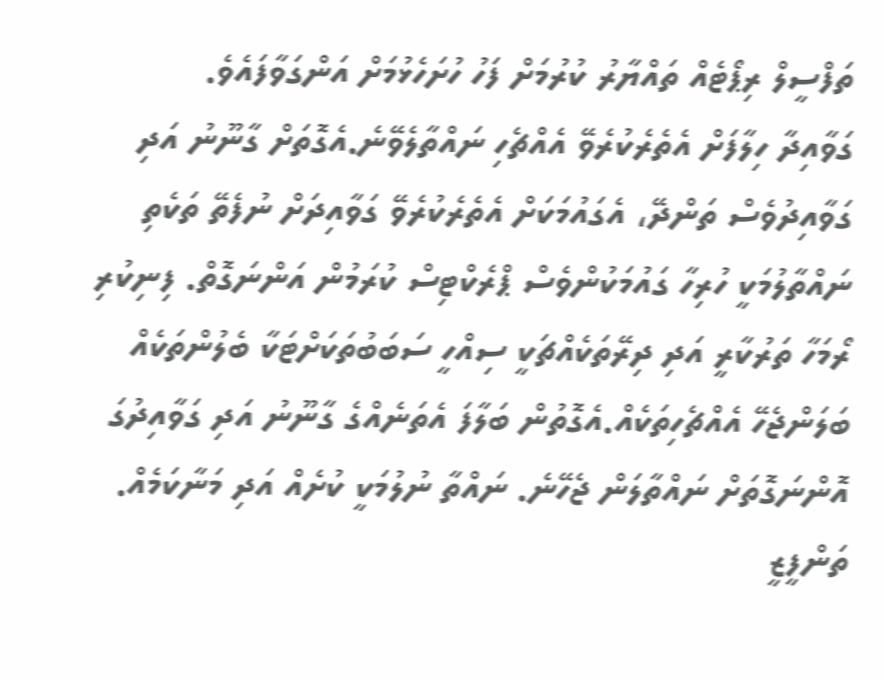ތަފްސީލް ރިޕޯޓެއް ތައްޔާރު ކުރުމަށް ފަހު ހުށަހެޅުމަށް އަންގަވާފައެވެ.
ގަވާއިދާ ހިލާފަށް އެތެރެކުރެވޭ އެއްޗެހި ނައްތާލެވޭނެ.އެގޮތަށް ގާނޫނު އަދި ގަވާއިދުވެސް ތަންދޭ، އެގައުމަކަށް އެތެރެކުރެވޭ ގަވާއިދަށް ނުފެތޭ ތަކެތި ނައްތާލުމަކީ ހުރިހާ ގައުމަކުންވެސް ޕްރެކްޓިސް ކުރަމުން އަންނަގޮތް. ފިނިކުރި ރޯމަހާ ތަރުކާރީ އަދި ދިރޭތަކެއްޗަކީ ސިއްހީ ސަބަބުތަކަށްޓަކާ ބެލުންތަކެއް ބަލަންޖެހޭ އެއްޗެހިތަކެއް.އެގޮތުން ބަލާފަ އެތަނެއްގެ ގާނޫނު އަދި ގަވާއިދުގަ އޮންނަގޮތަށް ނައްތާލަން ޖެހޭނެ. ނައްތާ ނުލުމަކީ ކުށެއް އަދި މަނާކަމެއް. ތަންފީޒީ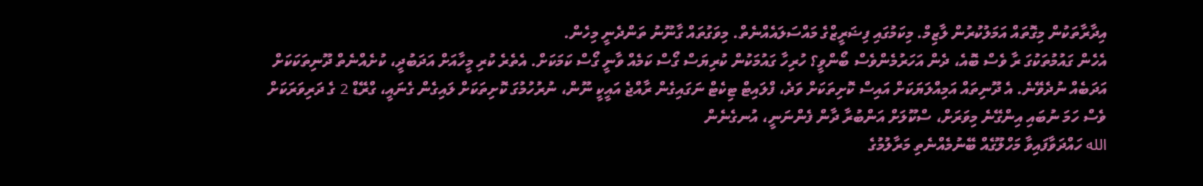އިދާރާތަކުން މިގޮތައް އަމަލުކުރުން ލާޒިމް. މިކަމުގައި ފިޟަރީޒްގެ މައްސަލައެއްނެތް. މިވަގުތައް ގާނޫނު ތަންދެނީ މިހެން.
އެހެން ގައުމުތަކުގަ ރާ ވެސް ބޮއެ، ދެން އަހަރުމެންވެސް ބޯންވީ؟ ހުރިހާ ގައުމަކުން ކުރިޔަސް ގޯސް ކަމެއް ވާނީ ގޯސް ކަމަކަށް. އެތެރެ ކުރި މީހާއަށް އަދަބުދީ، ކުށެއްނެތް ދޫނިތަކަކަށް އަދަބެއް ނުދެވޭނެ. އެ ދޫނިތައް އަމިއްލަޔަކަށް އައިސް ކޮށިތަކަށް ވަދެ، ފްލައިޓް ޓިކެޓް ނަގައިގެން ރާއްޖެ އައީކީ ނޫން، ނުރުހުމުގަ ކޮށިތަކަށް ލައިގެން ގެނައީ، ގްރޭޑް 2 ގެ ދަރިވަރަކަށް ވެސް ހަމަ ނުބައި އިންގޭނެ މިވަރަށް، ސްކޫލަށް އަންބުރާ ދާން ފެންނަނީ، އުނގެނެން
الله ހައްދަވާފައިވާ މަހްލޫގެއް ބޭނުމެއްނެތި މަރާލުމުގެ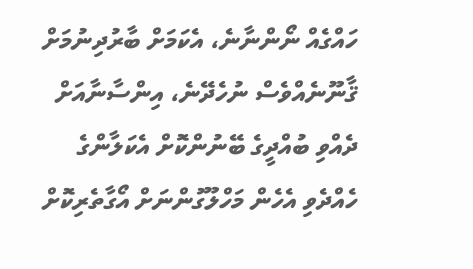ހައްގެއް ނޯންނާނެ، އެކަމަށް ބާރުދިނުމަށް ޤާނޫނެއްވެސް ނުހެދޭނެ، އިންސާނާއަށް ދެއްވި ބުއްދީގެ ބޭނުންކޮށް އެކަލާންގެ ހެއްދެވި އެހެން މަހްލޫގުންނަށް އޯގާތެރިކޮށް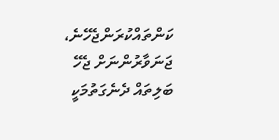ކަންތައްކުރަންޖެހޭނެ، ޖަނަވާރުންނަށް ޖެހޭ ބަލިތައް ދެނެގަތުމަކީ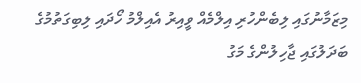މިޒަމާނުގައި ލިބެންހުރި އިލްމެއް ވީއިރު އެއިލްމު ހޯދައި ލިބިގަތުމުގެ ބަދަލުގައި ޖާހިލުންގެ މަގު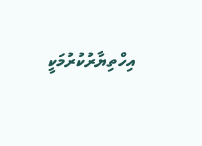އިހްތިޔާރުކުރުމަކީ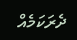ދެރަކަމެއް